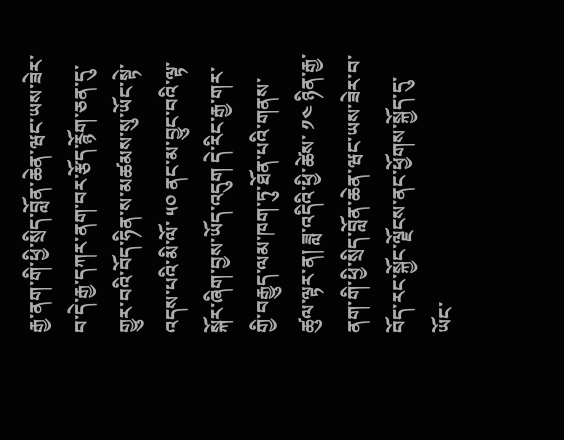རྒྱ་ནག་གི་ཕྱི་སྲིད་བློན་ཆེན་ཝང་ཡས་ཟེར་བ་དེ་རྒྱ་དཀར་ནག་བར་རྩོད་རྙོག་ཅན་དུ་གྱུར་བའི་བོད་ཧིན་ས་མཚམས་སུ་ཡོང་སྟེ་འདས་པའི་མི་ལོ་ ༥༠ ནང་མ་བྱུང་བའི་ལྟ་སྐོར་ཞིག་བྱས་ཡོད་འདུག དེ་རིང་རྒྱ་གར་གྱི་བརྒྱུད་ལམ་ཁག་ཏུ་ཐོན་པའི་གནས་ཚུལ་ལྟར་ན། ཟླ་འདིའི་ཕྱི་ཚེས་ ༡༤ ཉིན་རྒྱ་ནག་གི་ཕྱི་སྲིད་བློན་ཆེན་ཝང་ཡས་ཟེར་བ་བོད་རང་སྐྱོང་ལྗོངས་ནང་ཕྱོགས་སྐྱོད་དུ་ཡོང་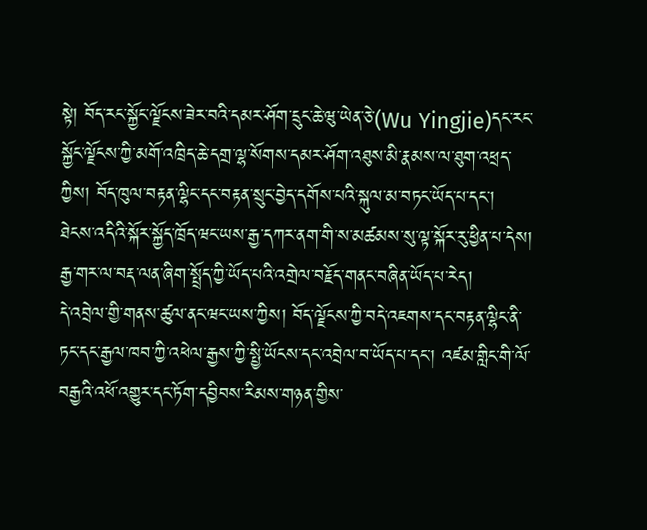སྟེ། བོད་རང་སྐྱོང་ལྗོངས་ཟེར་བའི་དམར་ཤོག་དྲུང་ཆེ་ཝུ་ཡེན་ཅེ་(Wu Yingjie)དང་རང་སྐྱོང་ལྗོངས་ཀྱི་མགོ་འཁྲིད་ཆེ་དགྲ་ལྷ་སོགས་དམར་ཤོག་འཐུས་མི་རྣམས་ལ་ཐུག་འཕྲད་ཀྱིས། བོད་ཁུལ་བརྟན་ལྷིང་དང་བརྟན་སྲུང་བྱེད་དགོས་པའི་སྐུལ་མ་བཏང་ཡོད་པ་དང་། ཐེངས་འདིའི་སྐོར་སྐྱོད་ཁྲོད་ཝང་ཡས་རྒྱ་དཀར་ནག་གི་ས་མཚམས་སུ་ལྟ་སྐོར་རུ་ཕྱིན་པ་དེས། རྒྱ་གར་ལ་བརྡ་ལན་ཞིག་སྤྲོད་ཀྱི་ཡོད་པའི་འགྲེལ་བརྗོད་གནང་བཞིན་ཡོད་པ་རེད།
དེ་འབྲེལ་གྱི་གནས་ཚུལ་ནང་ཝང་ཡས་ཀྱིས། བོད་ལྗོངས་ཀྱི་བདེ་འཇགས་དང་བརྟན་ལྷིང་ནི་ཏང་དང་རྒྱལ་ཁབ་ཀྱི་འཕེལ་རྒྱས་ཀྱི་སྤྱི་ཡོངས་དང་འབྲེལ་བ་ཡོད་པ་དང་། འཛམ་གླིང་གི་ལོ་བརྒྱའི་འཕོ་འགྱུར་དང་ཏོག་དབྱིབས་རིམས་གཉན་གྱིས་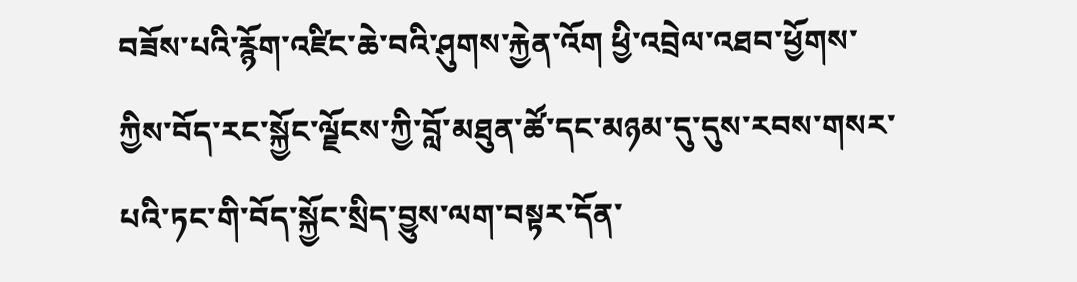བཟོས་པའི་རྙོག་འཛིང་ཆེ་བའི་ཤུགས་རྐྱེན་འོག ཕྱི་འབྲེལ་འཐབ་ཕྱོགས་ཀྱིས་བོད་རང་སྐྱོང་ལྗོངས་ཀྱི་བློ་མཐུན་ཚོ་དང་མཉམ་དུ་དུས་རབས་གསར་པའི་ཏང་གི་བོད་སྐྱོང་སྲིད་བྱུས་ལག་བསྟར་དོན་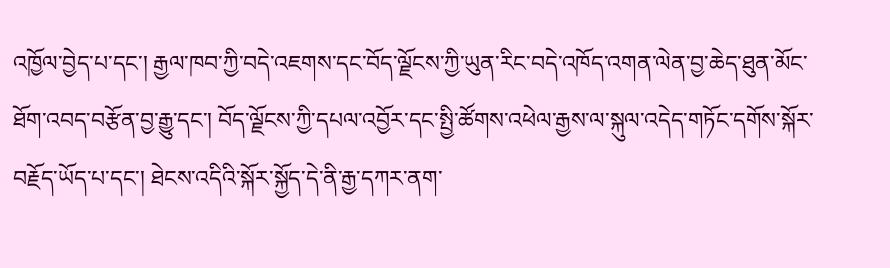འཁྱོལ་བྱེད་པ་དང་། རྒྱལ་ཁབ་ཀྱི་བདེ་འཇགས་དང་བོད་ལྗོངས་ཀྱི་ཡུན་རིང་བདེ་འཁོད་འགན་ལེན་བྱ་ཆེད་ཐུན་མོང་ཐོག་འབད་བརྩོན་བྱ་རྒྱུ་དང་། བོད་ལྗོངས་ཀྱི་དཔལ་འབྱོར་དང་སྤྱི་ཚོགས་འཕེལ་རྒྱས་ལ་སྐུལ་འདེད་གཏོང་དགོས་སྐོར་བརྗོད་ཡོད་པ་དང་། ཐེངས་འདིའི་སྐོར་སྐྱོད་དེ་ནི་རྒྱ་དཀར་ནག་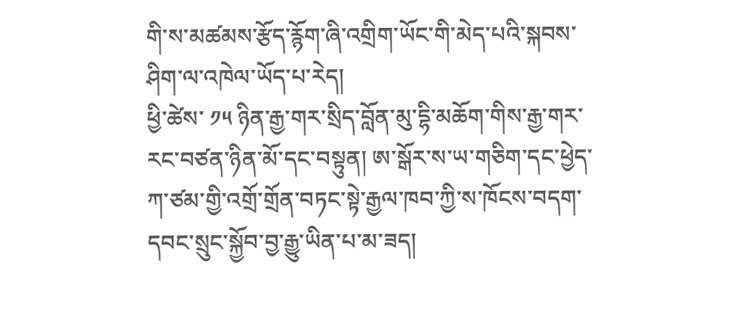གི་ས་མཚམས་རྩོད་རྙོག་ཞི་འགྲིག་ཡོང་གི་མེད་པའི་སྐབས་ཤིག་ལ་འཁེལ་ཡོད་པ་རེད།
ཕྱི་ཚེས་ ༡༥ ཉིན་རྒྱ་གར་སྲིད་བློན་མུ་དྷི་མཆོག་གིས་རྒྱ་གར་རང་བཙན་ཉིན་མོ་དང་བསྟུན། ཨ་སྒོར་ས་ཡ་གཅིག་དང་ཕྱེད་ཀ་ཙམ་གྱི་འགྲོ་གྲོན་བཏང་སྟེ་རྒྱལ་ཁབ་ཀྱི་ས་ཁོངས་བདག་དབང་སྲུང་སྐྱོབ་བྱ་རྒྱུ་ཡིན་པ་མ་ཟད།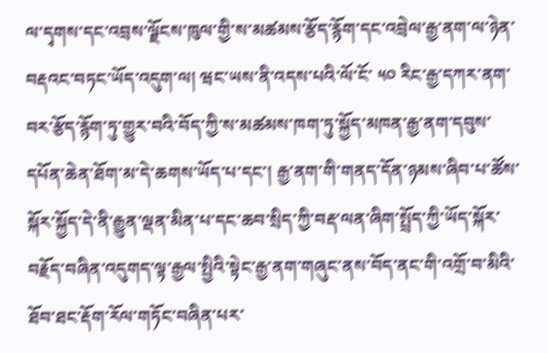ལ་དྭགས་དང་འབྲས་ལྗོངས་ཁུལ་གྱི་ས་མཚམས་རྩོད་རྙོག་དང་འབྲེལ་རྒྱ་ནག་ལ་ཉེན་བརྡའང་བཏང་ཡོད་འདུག་ལ། ཝང་ཡས་ནི་འདས་པའི་ལོ་ངོ་ ༥༠ རིང་རྒྱ་དཀར་ནག་བར་རྩོད་རྙོག་ཏུ་གྱུར་བའི་བོད་ཀྱི་ས་མཚམས་ཁག་ཏུ་སྐྱོད་མཁན་རྒྱ་ནག་དབུས་དཔོན་ཆེན་ཐོག་མ་དེ་ཆགས་ཡོད་པ་དང་། རྒྱ་ནག་གི་གནད་དོན་ཉམས་ཞིབ་པ་ཚོས་སྐོར་སྐྱོད་དེ་ནི་རྒྱུན་ལྡན་མིན་པ་དང་ཆབ་སྲིད་ཀྱི་བརྡ་ལན་ཞིག་སྤྲོད་ཀྱི་ཡོད་སྐོར་བརྗོད་བཞིན་འདུགད་ལྟ་རྒྱལ་སྤྱིའི་སྟེང་རྒྱ་ནག་གཞུང་ནས་བོད་ནང་གི་འགྲོ་བ་མིའི་ཐོབ་ཐང་རྡོག་རོལ་གཏོང་བཞིན་པར་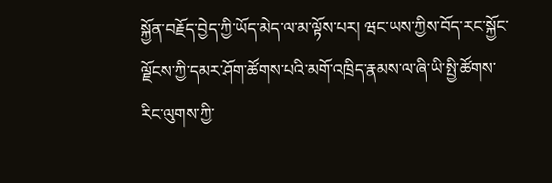སྐྱོན་བརྗོད་བྱེད་ཀྱི་ཡོད་མེད་ལ་མ་ལྟོས་པར། ཝང་ཡས་ཀྱིས་བོད་རང་སྐྱོང་ལྗོངས་ཀྱི་དམར་ཤོག་ཚོགས་པའི་མགོ་འཁྲིད་རྣམས་ལ་ཞི་ཡི་སྤྱི་ཚོགས་རིང་ལུགས་ཀྱི་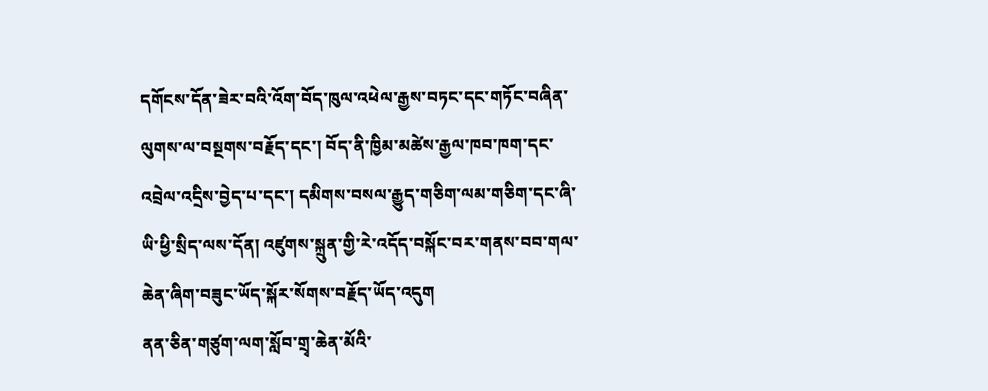དགོངས་དོན་ཟེར་བའི་འོག་བོད་ཁུལ་འཕེལ་རྒྱས་བཏང་དང་གཏོང་བཞིན་ལུགས་ལ་བསྔགས་བརྗོད་དང་། བོད་ནི་ཁྱིམ་མཚེས་རྒྱལ་ཁབ་ཁག་དང་འབྲེལ་འདྲིས་བྱེད་པ་དང་། དམིགས་བསལ་རྒྱུད་གཅིག་ལམ་གཅིག་དང་ཞི་ཡི་ཕྱི་སྲིད་ལས་དོན། འཛུགས་སྐྲུན་གྱི་རེ་འདོད་བསྐོང་བར་གནས་བབ་གལ་ཆེན་ཞིག་བཟུང་ཡོད་སྐོར་སོགས་བརྗོད་ཡོད་འདུག
ནན་ཅིན་གཙུག་ལག་སློབ་གྲྭ་ཆེན་མོའི་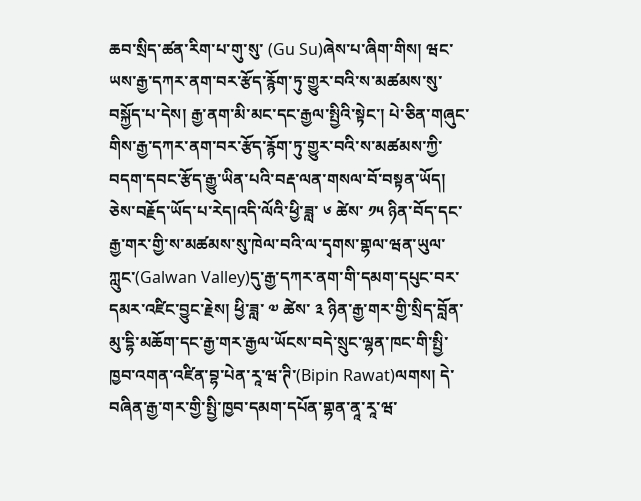ཆབ་སྲིད་ཚན་རིག་པ་གུ་སུ་ (Gu Su)ཞེས་པ་ཞིག་གིས། ཝང་ཡས་རྒྱ་དཀར་ནག་བར་རྩོད་རྙོག་ཏུ་གྱུར་བའི་ས་མཚམས་སུ་བསྐྱོད་པ་དེས། རྒྱ་ནག་མི་མང་དང་རྒྱལ་སྤྱིའི་སྟེང་། པེ་ཅིན་གཞུང་གིས་རྒྱ་དཀར་ནག་བར་རྩོད་རྙོག་ཏུ་གྱུར་བའི་ས་མཚམས་ཀྱི་བདག་དབང་རྩོད་རྒྱུ་ཡིན་པའི་བརྡ་ལན་གསལ་བོ་བསྟན་ཡོད། ཅེས་བརྗོད་ཡོད་པ་རེད།འདི་ལོའི་ཕྱི་ཟླ་ ༦ ཚེས་ ༡༥ ཉིན་བོད་དང་རྒྱ་གར་གྱི་ས་མཚམས་སུ་ཁེལ་བའི་ལ་དྭགས་གྷལ་ཝན་ཡུལ་ཀླུང་(Galwan Valley)དུ་རྒྱ་དཀར་ནག་གི་དམག་དཔུང་བར་དམར་འཛིང་བྱུང་རྗེས། ཕྱི་ཟླ་ ༧ ཚེས་ ༣ ཉིན་རྒྱ་གར་གྱི་སྲིད་བློན་མུ་དྷི་མཆོག་དང་རྒྱ་གར་རྒྱལ་ཡོངས་བདེ་སྲུང་ལྷན་ཁང་གི་སྤྱི་ཁྱབ་འགན་འཛིན་བྷ་པེན་རཱ་ཝ་ཊི་(Bipin Rawat)ལགས། དེ་བཞིན་རྒྱ་གར་གྱི་སྤྱི་ཁྱབ་དམག་དཔོན་གྷན་ནཱ་རཱ་ཝ་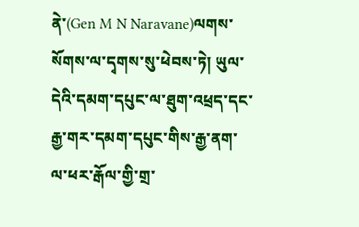ནེ་(Gen M N Naravane)ལགས་སོགས་ལ་དྭགས་སུ་ཕེབས་ཏེ། ཡུལ་དེའི་དམག་དཔུང་ལ་ཐུག་འཕྲད་དང་རྒྱ་གར་དམག་དཔུང་གིས་རྒྱ་ནག་ལ་ཕར་རྒོལ་གྱི་གྲ་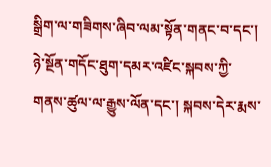སྒྲིག་ལ་གཟིགས་ཞིབ་ལམ་སྟོན་གནང་བ་དང་། ཉེ་སྔོན་གདོང་ཐུག་དམར་འཛིང་སྐབས་ཀྱི་གནས་ཚུལ་ལ་རྒྱུས་ལོན་དང་། སྐབས་དེར་རྨས་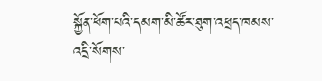སྐྱོན་ཕོག་པའི་དམག་མི་ཚོར་ཐུག་འཕྲད་ཁམས་འདྲི་སོགས་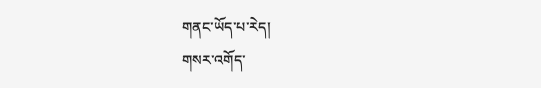གནང་ཡོད་པ་རེད།
གསར་འགོད་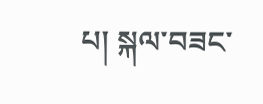པ། སྐལ་བཟང་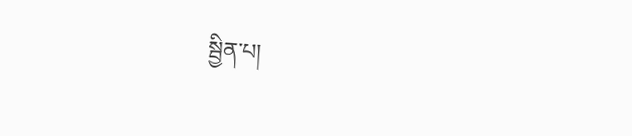སྦྱིན་པ།